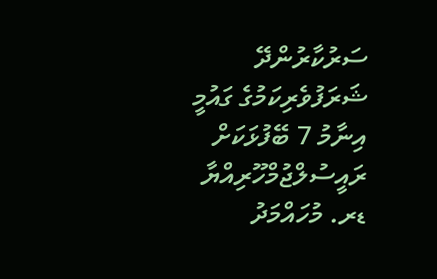ސަރުކާރުންދޭ ޝަރަފުވެރިކަމުގެ ގައުމީ އިނާމު 7 ބޭފުޅަކަށް ރައީސުލްޖުމްހޫރިއްޔާ ޑރ. މުހައްމަދު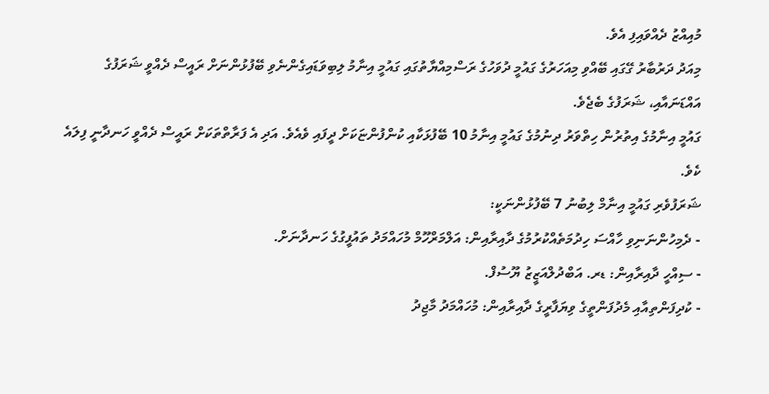މުއިއްޒު ދެއްވައިފި އެވެ.
މިއަދު ދަރުބާރު ގޭގައި ބޭއްވި މިއަހަރުގެ ގައުމީ ދުވަހުގެ ރަސްމިއްޔާތުގައި ގައުމީ އިނާމު ލިބިވަޑައިގެންނެވި ބޭފުޅުންނަށް ރައީސް ދެއްވީ ޝަރަފުގެ އައްޑަނައާއި، ޝަރަފުގެ ބެޖެވެ.
ގައުމީ އިނާމުގެ އިތުރުން ހިތްވަރު ދިނުމުގެ ގައުމީ އިނާމު 10 ބޭފުޅަކާއި ކުންފުންޏަކަށް ދީފައި ވެއެވެ. އަދި އެ ފަރާތްތަކަށް ރައީސް ދެއްވީ ހަނދާނީ ފިލައެ ކެވެ.
ޝަރަފުވެރި ގައުމީ އިނާމް ލިބުނު 7 ބޭފުޅުންނަކީ:
- ދެމިހުންނަނިވި ހާއްސަ ހިދުމަތެއްކުރުމުގެ ދާއިރާއިން: އަލްމަރްހޫމް މުހައްމަދު ތައުފީގުގެ ހަނދާނަށް.
- ސިއްހީ ދާއިރާއިން: ޑރ. އަބްދުލްއަޒީޒު ޔޫސުފް.
- ކުދިފަންތިއާއި މެދުފަންތީގެ ވިޔަފާރީގެ ދާއިރާއިން: މުހައްމަދު މާޖިދު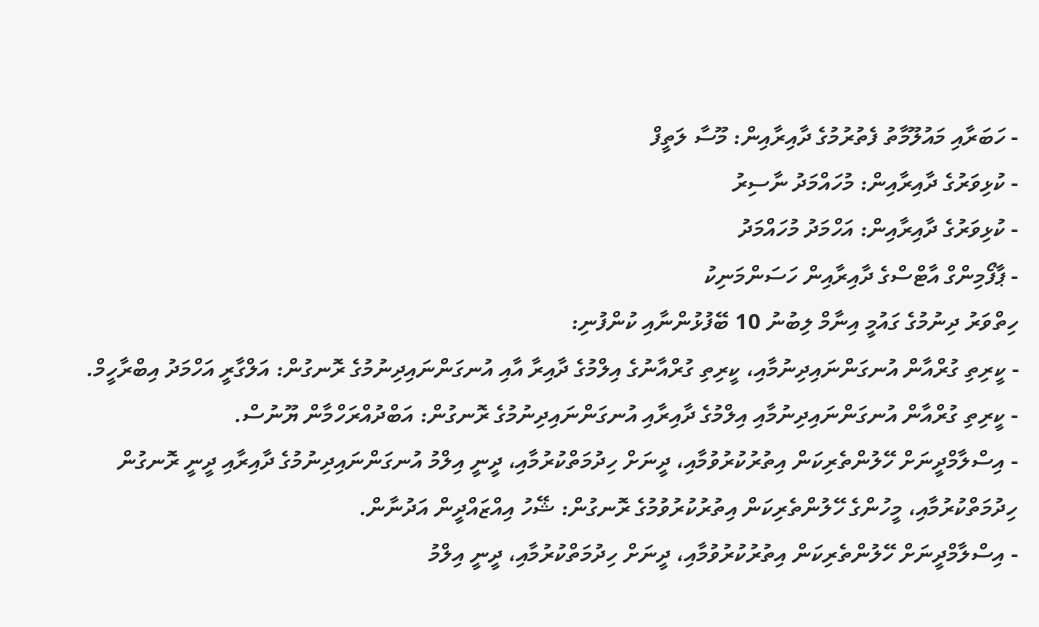- ހަބަރާއި މައުލޫމާތު ފެތުރުމުގެ ދާއިރާއިން: މޫސާ ލަތީފް
- ކުޅިވަރުގެ ދާއިރާއިން: މުހައްމަދު ނާސިރު
- ކުޅިވަރުގެ ދާއިރާއިން: އަހްމަދު މުހައްމަދު
- ޕާފޯމިންގް އާޓްސްގެ ދާއިރާއިން ހަސަންމަނިކު
ހިތްވަރު ދިނުމުގެ ގައުމީ އިނާމް ލިބުނު 10 ބޭފުޅުންނާއި ކުންފުނި:
- ކީރިތި ގުރްއާން އުނގަންނައިދިނުމާއި، ކީރިތި ގުރްއާނުގެ އިލްމުގެ ދާއިރާ އާއި އުނގަންނައިދިނުމުގެ ރޮނގުން: އަލްގާރީ އަހްމަދު އިބްރާހީމް.
- ކީރިތި ގުރްއާން އުނގަންނައިދިނުމާއި އިލްމުގެ ދާއިރާއި އުނގަންނައިދިނުމުގެ ރޮނގުން: އަބްދުއްރަހްމާން ޔޫނުސް.
- އިސްލާމްދީނަށް ހޭލުންތެރިކަން އިތުރުކުރުވުމާއި، ދީނަށް ހިދުމަތްކުރުމާއި، ދީނީ އިލްމު އުނގަންނައިދިނުމުގެ ދާއިރާއި ދީނީ ރޮނގުން ހިދުމަތްކުރުމާއި، މީހުންގެ ހޭލުންތެރިކަން އިތުރުކުރުވުމުގެ ރޮނގުން: ޝޭހު އިއްޒައްދީން އަދުނާން.
- އިސްލާމްދީނަށް ހޭލުންތެރިކަން އިތުރުކުރުވުމާއި، ދީނަށް ހިދުމަތްކުރުމާއި، ދީނީ އިލްމު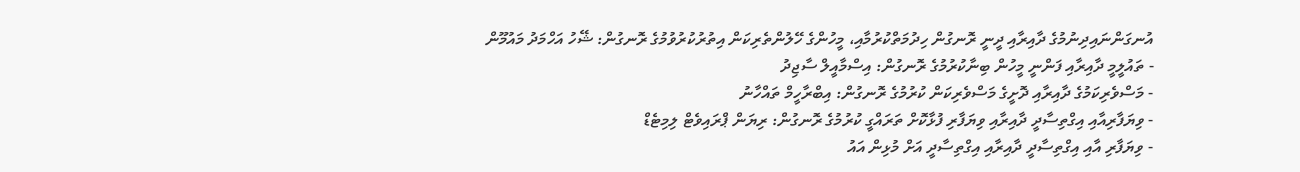އުނގަންނައިދިނުމުގެ ދާއިރާއި ދީނީ ރޮނގުން ހިދުމަތްކުރުމާއި، މީހުންގެ ހޭލުންތެރިކަން އިތުރުކުރުވުމުގެ ރޮނގުން: ޝޭހު އަހްމަދު މައުމޫން
- ތައުލީމީ ދާއިރާއި ފަންނީ މީހުން ބިނާކުރުމުގެ ރޮނގުން: އިސްމާއީލް ސާޖިދު
- މަސްވެރިކަމުގެ ދާއިރާއި ދޮށީގެ މަސްވެރިކަން ކުރުމުގެ ރޮނގުން: އިބްރާހީމް ތައްހާނު
- ވިޔަފާރިއާއި އިގްތިސާދީ ދާއިރާއި ވިޔަފާރި ފުޅާކޮށް ތަރައްގީ ކުރުމުގެ ރޮނގުން: ރިޔަން ޕްރައިވެޓް ލިމިޓެޑް
- ވިޔަފާރި އާއި އިގްތިސާދީ ދާއިރާއި އިގްތިސާދީ އަށް މުޅިން އައު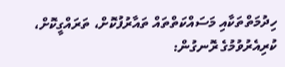ހިދުމަތްތަކާއި މަސައްކަތްތައް ތައާރުފުކޮށް، ތަރައްގީކޮށް، ކުރިއެރުވުމުގެ ރޮނގުން: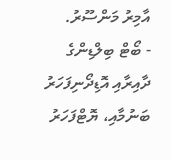އާމިރު މަންސޫރު.
- ބޯޓް ބިލްޑިންގެ ދާއިރާއި އޮޑިދޯނިފަހަރު ބަނުމާއި، ޔޮޓްފަހަރު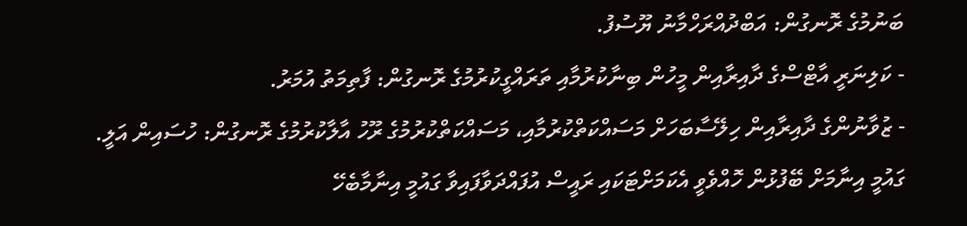ބަނުމުގެ ރޮނގުން: އަބްދުއްރަހްމާނު ޔޫސުފު.
- ކަލިނަރީ އާޓްސްގެ ދާއިރާއިން މީހުން ބިނާކުރުމާއި ތަރައްގީކުރުމުގެ ރޮނގުން: ފާތިމަތު އުމަރު.
- ޒުވާނުންގެ ދާއިރާއިން ހިލޭސާބަހަށް މަސައްކަތްކުރުމާއި، މަސައްކަތްކުރުމުގެ ރޫހު އާލާކުރުމުގެ ރޮނގުން: ހުސައިން އަލީ.
ގައުމީ އިނާމަށް ބޭފުޅުން ހޮއްވެވީ އެކަމަށްޓަކައި ރައީސް އުފައްދަވާފައިވާ ގައުމީ އިނާމާބެހޭ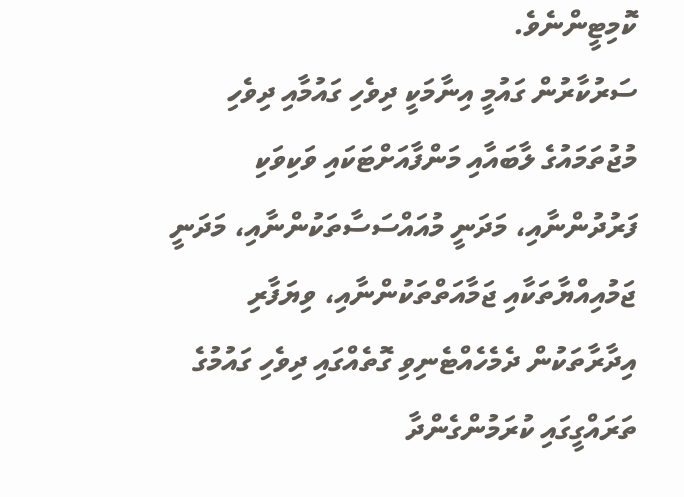ކޮމިޓީންނެވެ.
ސަރުކާރުން ގައުމީ އިނާމަކީ ދިވެހި ގައުމާއި ދިވެހި މުޖުތަމައުގެ ލާބައާއި މަންފާއަށްޓަކައި ވަކިވަކި ފަރުދުންނާއި، މަދަނީ މުއައްސަސާތަކުންނާއި، މަދަނީ ޖަމުއިއްޔާތަކާއި ޖަމާއަތްތަކުންނާއި، ވިޔަފާރި އިދާރާތަކުން ދެމެހެއްޓެނިވި ގޮތެއްގައި ދިވެހި ގައުމުގެ ތަރައްގީގައި ކުރަމުންގެންދާ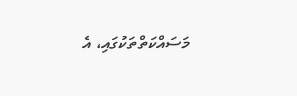މަސައްކަތްތަކުގައި، އެ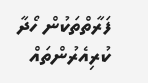ފަރާތްތަކުން ހޯދާ ކުރިއެރުންތައް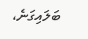ބަލައިގަނެ،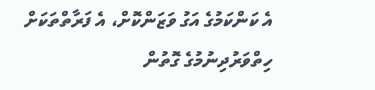އެ ކަންކަމުގެ އަގު ވަޒަންކޮށް، އެ ފަރާތްތަކަށް ހިތްވަރުދިނުމުގެ ގޮތުން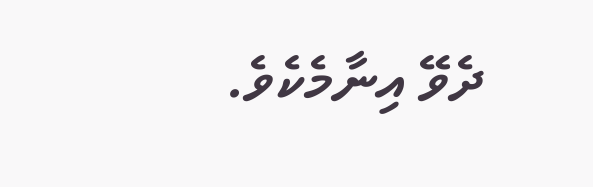ދެވޭ އިނާމެކެވެ.